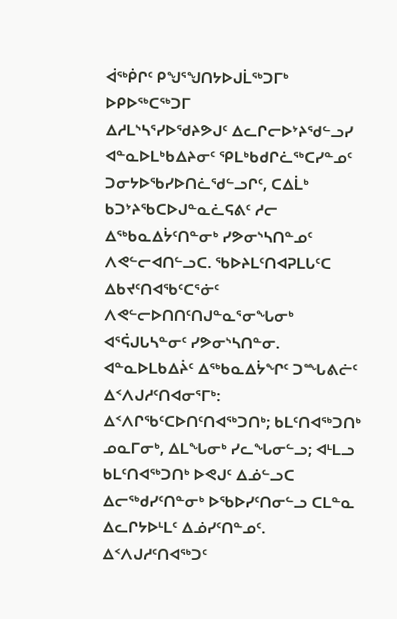ᐋᖅᑮᒋᑦ ᑭᖑᕐᖑᑎᔭᐅᒍᒫᖅᑐᒥᒃ ᐅᑭᐅᖅᑕᖅᑐᒥ
ᐃᓱᒪᔅᓴᕐᓯᐅᖁᔨᕗᒍᑦ ᐃᓚᒋᓕᐅᔾᔨᖁᓪᓗᓯ ᐊᓐᓇᐅᒪᒃᑲᐃᔨᓂᑦ ᕿᒪᒃᑲᑯᒋᓛᖅᑕᓯᓐᓄᑦ ᑐᓂᔭᐅᖃᓯᐅᑎᓛᖁᓪᓗᒋᑦ, ᑕᐃᒫᒃ ᑲᑐᔾᔨᖃᑕᐅᒍᓐᓇᓛᕋᕕᑦ ᓱᓕ ᐃᖅᑲᓇᐃᔮᑦᑎᓐᓂᒃ ᓯᕗᓂᔅᓴᑎᓐᓄᑦ ᐱᕙᓪᓕᐊᑎᓪᓗᑕ. ᖃᐅᔨᒪᑦᑎᐊᕈᒪᒐᑦᑕ ᐃᑲᔪᑦᑎᐊᖃᑦᑕᕐᓃᑦ ᐱᕙᓪᓕᐅᑎᑎᑦᑎᒍᓐᓇᕐᓂᖓᓂᒃ ᐊᕐᕌᒍᒐᓴᓐᓂᑦ ᓯᕗᓂᔅᓴᑎᓐᓂ.
ᐊᓐᓇᐅᒪᑲᐃᔩᑦ ᐃᖅᑲᓇᐃᔮᖏᑦ ᑐᙵᕕᓖᑦ ᐃᑉᐱᒍᓱᑦᑎᐊᓂᕐᒥᒃ: ᐃᑉᐱᒋᖃᑦᑕᐅᑎᑦᑎᐊᖅᑐᑎᒃ; ᑲᒪᑦᑎᐊᖅᑐᑎᒃ ᓄᓇᒥᓂᒃ, ᐃᒪᖓᓂᒃ ᓯᓚᖓᓂᓪᓗ; ᐊᒻᒪᓗ ᑲᒪᑦᑎᐊᖅᑐᑎᒃ ᐅᕙᒍᑦ ᐃᓅᓪᓗᑕ ᐃᓕᖅᑯᓯᑦᑎᓐᓂᒃ ᐅᖃᐅᓯᑦᑎᓂᓪᓗ ᑕᒪᓐᓇ ᐃᓚᒋᔭᐅᒻᒪᑦ ᐃᓅᓯᑦᑎᓐᓄᑦ. ᐃᑉᐱᒍᓱᑦᑎᐊᖅᑐᑦ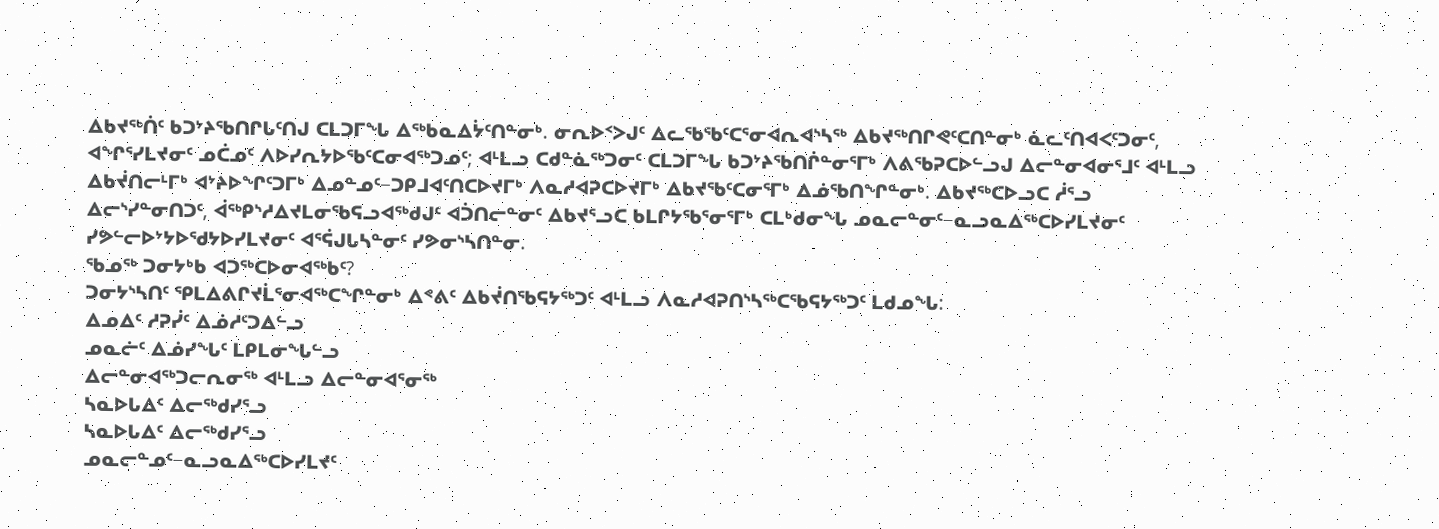ᐃᑲᔪᖅᑏᑦ ᑲᑐᔾᔨᖃᑎᒋᒐᑦᑎᒍ ᑕᒪᑐᒥᖓ ᐃᖅᑲᓇᐃᔮᑦᑎᓐᓂᒃ. ᓂᕆᐅᑉᐳᒍᑦ ᐃᓚᖃᖃᑦᑕᕐᓂᐊᕆᐊᔅᓴᖅ ᐃᑲᔪᖅᑎᒋᕙᑦᑕᑎᓐᓂᒃ ᓈᓚᑦᑎᐊᐸᑦᑐᓂᑦ, ᐊᖏᕐᓯᒪᔪᓂᑦ ᓄᑖᓄᑦ ᐱᐅᓯᕆᔭᐅᖃᑦᑕᓂᐊᖅᑐᓄᑦ; ᐊᒻᒪᓗ ᑕᑯᓐᓈᖅᑐᓂᑦ ᑕᒪᑐᒥᖓ ᑲᑐᔾᔨᖃᑎᒌᓐᓂᕐᒥᒃ ᐱᕕᖃᕈᑕᐅᓪᓗᒍ ᐃᓕᓐᓂᐊᓂᕐᒧᑦ ᐊᒻᒪᓗ ᐃᑲᔫᑎᓕᒻᒥᒃ ᐊᔾᔨᐅᖏᑦᑐᒥᒃ ᐃᓄᓐᓄᑦ−ᑐᑭᒧᐊᑦᑎᑕᐅᔪᒥᒃ ᐱᓇᓱᐊᕈᑕᐅᔪᒥᒃ ᐃᑲᔪᖃᑦᑕᓂᕐᒥᒃ ᐃᓅᖃᑎᖏᓐᓂᒃ. ᐃᑲᔪᖅᑕᐅᓗᑕ ᓲᕐᓗ ᐃᓕᔅᓯᓐᓂᑎᑐᑦ, ᐋᖅᑭᔅᓱᐃᔪᒪᓂᖃᕋᓗᐊᖅᑯᒍᑦ ᐊᑑᑎᓕᓐᓂᑦ ᐃᑲᔪᕐᓗᑕ ᑲᒪᒋᔭᖃᕐᓂᕐᒥᒃ ᑕᒪᒃᑯᓂᖓ ᓄᓇᓕᓐᓂᑦ−ᓇᓗᓇᐃᖅᑕᐅᓯᒪᔪᓂᑦ ᓯᕗᓪᓕᐅᔾᔭᐅᖁᔭᐅᓯᒪᔪᓂᑦ ᐊᕐᕌᒍᒐᓴᓐᓂᑦ ᓯᕗᓂᔅᓴᑎᓐᓂ.
ᖃᓄᖅ ᑐᓂᔭᒃᑲ ᐊᑐᖅᑕᐅᓂᐊᖅᑲᑦ?
ᑐᓂᔭᔅᓴᑎᑦ ᕿᒪᐃᕕᒋᔪᒫᕐᓂᐊᖅᑕᖏᓐᓂᒃ ᐃᕝᕕᑦ ᐃᑲᔫᑎᖃᕋᔭᖅᑐᑦ ᐊᒻᒪᓗ ᐱᓇᓱᐊᕈᑎᔅᓴᖅᑕᖃᕋᔭᖅᑐᑦ ᒪᑯᓄᖓ:
ᐃᓄᐃᑦ ᓱᕈᓰᑦ ᐃᓅᓱᑦᑐᐃᓪᓗ
ᓄᓇᓖᑦ ᐃᓅᓯᖓᑦ ᒪᑭᒪᓂᖓᓪᓗ
ᐃᓕᓐᓂᐊᖅᑐᓕᕆᓂᖅ ᐊᒻᒪᓗ ᐃᓕᓐᓂᐊᕐᓂᖅ
ᓴᓇᐅᒐᐃᑦ ᐃᓕᖅᑯᓯᕐᓗ
ᓴᓇᐅᒐᐃᑦ ᐃᓕᖅᑯᓯᕐᓗ
ᓄᓇᓕᓐᓄᑦ−ᓇᓗᓇᐃᖅᑕᐅᓯᒪᔪᑦ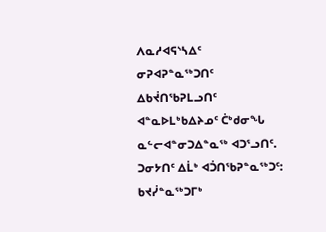ᐱᓇᓱᐊᕋᔅᓴᐃᑦ
ᓂᕈᐊᕈᓐᓇᖅᑐᑎᑦ ᐃᑲᔫᑎᖃᕈᒪᓗᑎᑦ ᐊᓐᓇᐅᒪᒃᑲᐃᔨᓄᑦ ᑖᒃᑯᓂᖓ ᓇᓪᓕᐊᓐᓂᑐᐃᓐᓇᖅ ᐊᑐᕐᓗᑎᑦ. ᑐᓂᔭᑎᑦ ᐃᒫᒃ ᐊᑑᑎᖃᕈᓐᓇᖅᑐᑦ:
ᑲᔪᓰᓐᓇᖅᑐᒥᒃ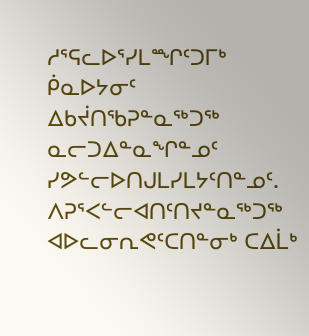ᓱᕐᕋᓚᐅᕐᓯᒪᙱᑦᑐᒥᒃ ᑮᓇᐅᔭᓂᑦ ᐃᑲᔫᑎᖃᕈᓐᓇᖅᑐᖅ ᓇᓕᑐᐃᓐᓇᖏᓐᓄᑦ ᓯᕗᓪᓕᐅᑎᒍᒪᓯᒪᔭᑦᑎᓐᓄᑦ.
ᐱᕈᕐᐸᓪᓕᐊᑎᑦᑎᔪᓐᓇᖅᑐᖅ ᐊᐅᓚᓂᕆᕙᑦᑕᑎᓐᓂᒃ ᑕᐃᒫᒃ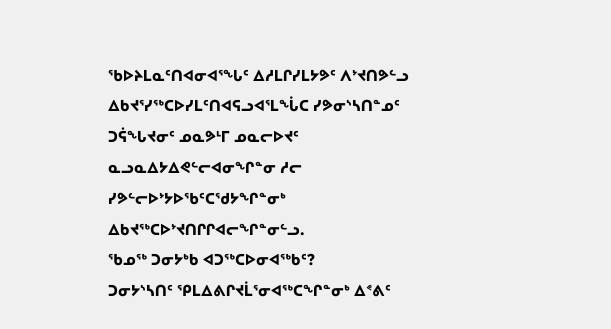ᖃᐅᔨᒪᓇᑦᑎᐊᓂᐊᕐᖓᑦ ᐃᓱᒪᒋᓯᒪᔭᕗᑦ ᐱᔾᔪᑎᕗᓪᓗ ᐃᑲᔪᕐᓯᖅᑕᐅᓯᒪᑦᑎᐊᕋᓗᐊᕐᒪᖔᑕ ᓯᕗᓂᔅᓴᑎᓐᓄᑦ ᑐᕌᖓᔪᓂᑦ ᓄᓇᕗᒻᒥ ᓄᓇᓕᐅᔪᑦ ᓇᓗᓇᐃᔭᐃᕙᓪᓕᐊᓂᖏᓐᓂ ᓱᓕ ᓯᕗᓪᓕᐅᔾᔭᐅᖃᑦᑕᖁᔭᖏᓐᓂᒃ ᐃᑲᔪᖅᑕᐅᔾᔪᑎᒋᒋᐊᓕᖏᓐᓂᓪᓗ.
ᖃᓄᖅ ᑐᓂᔭᒃᑲ ᐊᑐᖅᑕᐅᓂᐊᖅᑲᑦ?
ᑐᓂᔭᔅᓴᑎᑦ ᕿᒪᐃᕕᒋᔪᒫᕐᓂᐊᖅᑕᖏᓐᓂᒃ ᐃᕝᕕᑦ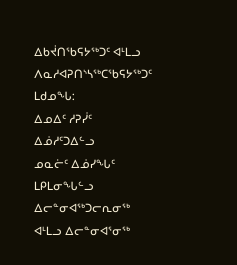ᐃᑲᔫᑎᖃᕋᔭᖅᑐᑦ ᐊᒻᒪᓗ ᐱᓇᓱᐊᕈᑎᔅᓴᖅᑕᖃᕋᔭᖅᑐᑦ ᒪᑯᓄᖓ:
ᐃᓄᐃᑦ ᓱᕈᓰᑦ ᐃᓅᓱᑦᑐᐃᓪᓗ
ᓄᓇᓖᑦ ᐃᓅᓯᖓᑦ ᒪᑭᒪᓂᖓᓪᓗ
ᐃᓕᓐᓂᐊᖅᑐᓕᕆᓂᖅ ᐊᒻᒪᓗ ᐃᓕᓐᓂᐊᕐᓂᖅ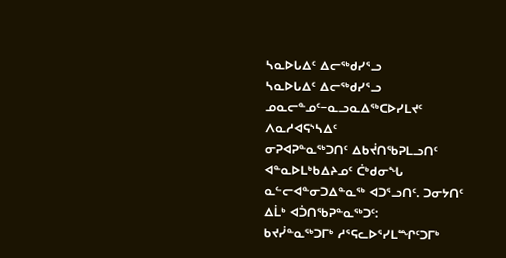ᓴᓇᐅᒐᐃᑦ ᐃᓕᖅᑯᓯᕐᓗ
ᓴᓇᐅᒐᐃᑦ ᐃᓕᖅᑯᓯᕐᓗ
ᓄᓇᓕᓐᓄᑦ−ᓇᓗᓇᐃᖅᑕᐅᓯᒪᔪᑦ ᐱᓇᓱᐊᕋᔅᓴᐃᑦ
ᓂᕈᐊᕈᓐᓇᖅᑐᑎᑦ ᐃᑲᔫᑎᖃᕈᒪᓗᑎᑦ ᐊᓐᓇᐅᒪᒃᑲᐃᔨᓄᑦ ᑖᒃᑯᓂᖓ ᓇᓪᓕᐊᓐᓂᑐᐃᓐᓇᖅ ᐊᑐᕐᓗᑎᑦ. ᑐᓂᔭᑎᑦ ᐃᒫᒃ ᐊᑑᑎᖃᕈᓐᓇᖅᑐᑦ:
ᑲᔪᓰᓐᓇᖅᑐᒥᒃ ᓱᕐᕋᓚᐅᕐᓯᒪᙱᑦᑐᒥᒃ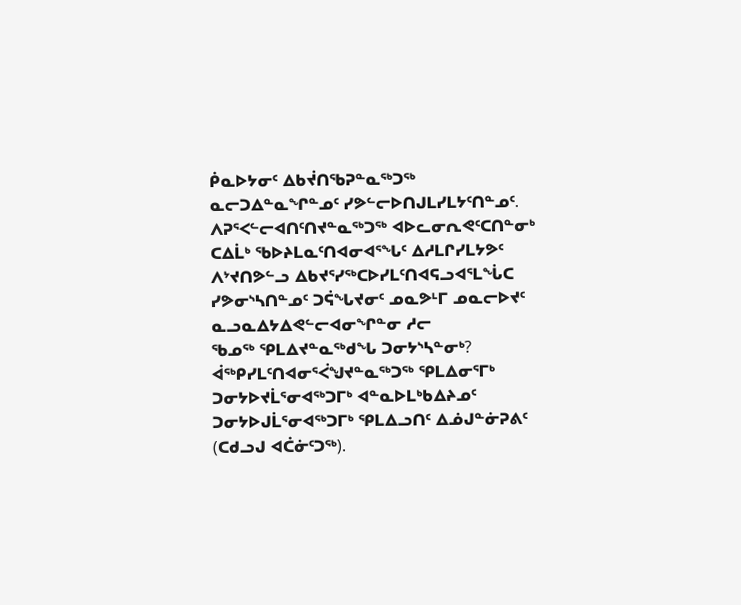ᑮᓇᐅᔭᓂᑦ ᐃᑲᔫᑎᖃᕈᓐᓇᖅᑐᖅ ᓇᓕᑐᐃᓐᓇᖏᓐᓄᑦ ᓯᕗᓪᓕᐅᑎᒍᒪᓯᒪᔭᑦᑎᓐᓄᑦ.
ᐱᕈᕐᐸᓪᓕᐊᑎᑦᑎᔪᓐᓇᖅᑐᖅ ᐊᐅᓚᓂᕆᕙᑦᑕᑎᓐᓂᒃ ᑕᐃᒫᒃ ᖃᐅᔨᒪᓇᑦᑎᐊᓂᐊᕐᖓᑦ ᐃᓱᒪᒋᓯᒪᔭᕗᑦ ᐱᔾᔪᑎᕗᓪᓗ ᐃᑲᔪᕐᓯᖅᑕᐅᓯᒪᑦᑎᐊᕋᓗᐊᕐᒪᖔᑕ ᓯᕗᓂᔅᓴᑎᓐᓄᑦ ᑐᕌᖓᔪᓂᑦ ᓄᓇᕗᒻᒥ ᓄᓇᓕᐅᔪᑦ ᓇᓗᓇᐃᔭᐃᕙᓪᓕᐊᓂᖏᓐᓂ ᓱᓕ
ᖃᓄᖅ ᕿᒪᐃᔪᓐᓇᖅᑯᖓ ᑐᓂᔭᔅᓴᓐᓂᒃ?
ᐋᖅᑭᓯᒪᑦᑎᐊᓂᕐᐹᖑᔪᓐᓇᖅᑐᖅ ᕿᒪᐃᓂᕐᒥᒃ ᑐᓂᔭᐅᔪᒫᕐᓂᐊᖅᑐᒥᒃ ᐊᓐᓇᐅᒪᒃᑲᐃᔨᓄᑦ ᑐᓂᔭᐅᒍᒫᕐᓂᐊᖅᑐᒥᒃ ᕿᒪᐃᓗᑎᑦ ᐃᓅᒍᓐᓃᕈᕕᑦ (ᑕᑯᓗᒍ ᐊᑖᓃᑦᑐᖅ).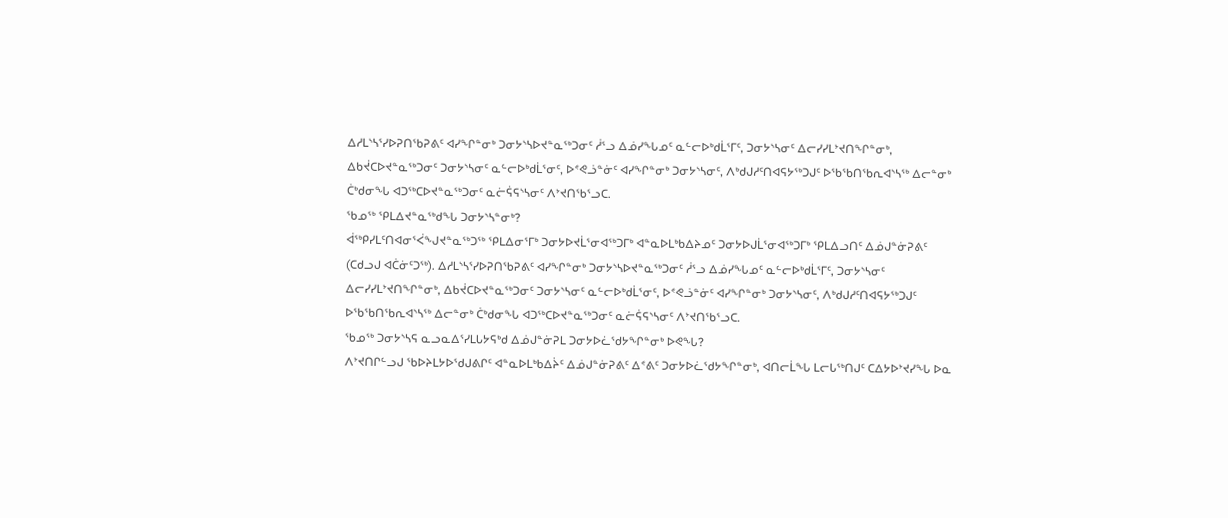ᐃᓱᒪᔅᓴᕐᓯᐅᕈᑎᖃᕈᕕᑦ ᐊᓯᖏᓐᓂᒃ ᑐᓂᔭᔅᓴᐅᔪᓐᓇᖅᑐᓂᑦ ᓲᕐᓗ ᐃᓅᓯᖓᓄᑦ ᓇᓪᓕᐅᒃᑯᒫᕐᒥᑦ, ᑐᓂᔭᔅᓴᓂᑦ ᐃᓕᓯᓯᒪᔾᔪᑎᖏᓐᓂᒃ, ᐃᑲᔫᑕᐅᔪᓐᓇᖅᑐᓂᑦ ᑐᓂᔭᔅᓴᓂᑦ ᓇᓪᓕᐅᒃᑯᒫᕐᓂᑦ, ᐅᕝᕙᓘᓐᓃᑦ ᐊᓯᖏᓐᓂᒃ ᑐᓂᔭᔅᓴᓂᑦ, ᐱᒃᑯᒍᓱᑦᑎᐊᕋᔭᖅᑐᒍᑦ ᐅᖃᖃᑎᖃᕆᐊᔅᓴᖅ ᐃᓕᓐᓂᒃ ᑖᒃᑯᓂᖓ ᐊᑐᖅᑕᐅᔪᓐᓇᖅᑐᓂᑦ ᓇᓖᕌᕋᔅᓴᓂᑦ ᐱᔾᔪᑎᖃᕐᓗᑕ.
ᖃᓄᖅ ᕿᒪᐃᔪᓐᓇᖅᑯᖓ ᑐᓂᔭᔅᓴᓐᓂᒃ?
ᐋᖅᑭᓯᒪᑦᑎᐊᓂᕐᐹᖑᔪᓐᓇᖅᑐᖅ ᕿᒪᐃᓂᕐᒥᒃ ᑐᓂᔭᐅᔪᒫᕐᓂᐊᖅᑐᒥᒃ ᐊᓐᓇᐅᒪᒃᑲᐃᔨᓄᑦ ᑐᓂᔭᐅᒍᒫᕐᓂᐊᖅᑐᒥᒃ ᕿᒪᐃᓗᑎᑦ ᐃᓅᒍᓐᓃᕈᕕᑦ (ᑕᑯᓗᒍ ᐊᑖᓃᑦᑐᖅ). ᐃᓱᒪᔅᓴᕐᓯᐅᕈᑎᖃᕈᕕᑦ ᐊᓯᖏᓐᓂᒃ ᑐᓂᔭᔅᓴᐅᔪᓐᓇᖅᑐᓂᑦ ᓲᕐᓗ ᐃᓅᓯᖓᓄᑦ ᓇᓪᓕᐅᒃᑯᒫᕐᒥᑦ, ᑐᓂᔭᔅᓴᓂᑦ ᐃᓕᓯᓯᒪᔾᔪᑎᖏᓐᓂᒃ, ᐃᑲᔫᑕᐅᔪᓐᓇᖅᑐᓂᑦ ᑐᓂᔭᔅᓴᓂᑦ ᓇᓪᓕᐅᒃᑯᒫᕐᓂᑦ, ᐅᕝᕙᓘᓐᓃᑦ ᐊᓯᖏᓐᓂᒃ ᑐᓂᔭᔅᓴᓂᑦ, ᐱᒃᑯᒍᓱᑦᑎᐊᕋᔭᖅᑐᒍᑦ ᐅᖃᖃᑎᖃᕆᐊᔅᓴᖅ ᐃᓕᓐᓂᒃ ᑖᒃᑯᓂᖓ ᐊᑐᖅᑕᐅᔪᓐᓇᖅᑐᓂᑦ ᓇᓖᕌᕋᔅᓴᓂᑦ ᐱᔾᔪᑎᖃᕐᓗᑕ.
ᖃᓄᖅ ᑐᓂᔭᔅᓴᕋ ᓇᓗᓇᐃᕐᓯᒪᒐᔭᕋᒃᑯ ᐃᓅᒍᓐᓃᕈᒪ ᑐᓂᔭᐅᓛᖁᔭᖏᓐᓂᒃ ᐅᕙᖓ?
ᐱᔾᔪᑎᒋᓪᓗᒍ ᖃᐅᔨᒪᔭᐅᖁᒍᕕᒋᑦ ᐊᓐᓇᐅᒪᒃᑲᐃᔩᑦ ᐃᓅᒍᓐᓃᕈᕕᑦ ᐃᕝᕕᑦ ᑐᓂᔭᐅᓛᖁᔭᖏᓐᓂᒃ, ᐊᑎᓕᒫᖓ ᒪᓕᒐᖅᑎᒍᑦ ᑕᐃᔭᐅᔾᔪᓯᖓ ᐅᓇ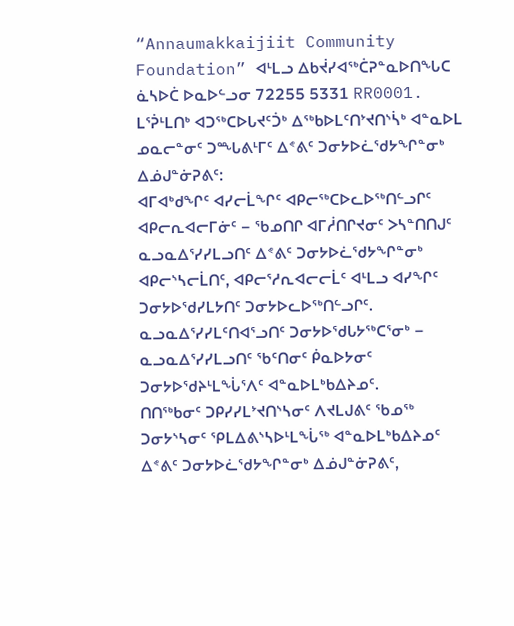“Annaumakkaijiit Community Foundation” ᐊᒻᒪᓗ ᐃᑲᔫᓯᐊᖅᑖᕈᓐᓇᐅᑎᖓᑕ ᓈᓴᐅᑖ ᐅᓇᐅᓪᓗᓂ 72255 5331 RR0001.
ᒪᕐᕉᒻᒪᑎᒃ ᐊᑐᖅᑕᐅᒐᔪᑦᑑᒃ ᐃᖅᑲᐅᒪᑦᑎᔾᔪᑎᔅᓵᒃ ᐊᓐᓇᐅᒪ ᓄᓇᓕᓐᓂᑦ ᑐᙵᕕᒻᒥᑦ ᐃᕝᕕᑦ ᑐᓂᔭᐅᓛᖁᔭᖏᓐᓂᒃ ᐃᓅᒍᓐᓃᕈᕕᑦ:
ᐊᒥᐊᒃᑯᖏᑦ ᐊᓯᓕᒫᖏᑦ ᐊᑭᓕᖅᑕᐅᓚᐅᖅᑎᓪᓗᒋᑦ ᐊᑭᓕᕆᐊᓕᒥᓃᑦ − ᖃᓄᑎᒋ ᐊᒥᓲᑎᒋᔪᓂᑦ ᐳᓴᓐᑎᑎᒍᑦ ᓇᓗᓇᐃᕐᓯᓯᒪᓗᑎᑦ ᐃᕝᕕᑦ ᑐᓂᔭᐅᓛᖁᔭᖏᓐᓂᒃ ᐊᑭᓕᔅᓴᓕᒫᑎᑦ, ᐊᑭᓕᕐᓱᕆᐊᓕᓕᒫᑦ ᐊᒻᒪᓗ ᐊᓯᖏᑦ ᑐᓂᔭᐅᖁᓯᒪᔭᑎᑦ ᑐᓂᔭᐅᓚᐅᖅᑎᓪᓗᒋᑦ.
ᓇᓗᓇᐃᕐᓯᓯᒪᑦᑎᐊᕐᓗᑎᑦ ᑐᓂᔭᐅᖁᒐᔭᖅᑕᕐᓂᒃ − ᓇᓗᓇᐃᕐᓯᓯᒪᓗᑎᑦ ᖃᑦᑎᓂᑦ ᑮᓇᐅᔭᓂᑦ ᑐᓂᔭᐅᖁᔨᒻᒪᖔᕐᐱᑦ ᐊᓐᓇᐅᒪᒃᑲᐃᔨᓄᑦ.
ᑎᑎᖅᑲᓂᑦ ᑐᑭᓯᓯᒪᔾᔪᑎᔅᓴᓂᑦ ᐱᔪᒪᒍᕕᑦ ᖃᓄᖅ ᑐᓂᔭᔅᓴᓂᑦ ᕿᒪᐃᕕᔅᓴᐅᒻᒪᖔᖅ ᐊᓐᓇᐅᒪᒃᑲᐃᔨᓄᑦ ᐃᕝᕕᑦ ᑐᓂᔭᐅᓛᖁᔭᖏᓐᓂᒃ ᐃᓅᒍᓐᓃᕈᕕᑦ,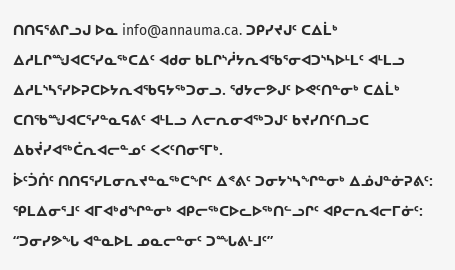ᑎᑎᕋᕐᕕᒋᓗᒍ ᐅᓇ info@annauma.ca. ᑐᑭᓯᔪᒍᑦ ᑕᐃᒫᒃ ᐃᓱᒪᒋᙳᐊᑕᕐᓯᓇᖅᑕᐃᑦ ᐊᑯᓂ ᑲᒪᒋᔅᓲᔭᕆᐊᖃᕐᓂᐊᑐᔅᓴᐅᒻᒪᑦ ᐊᒻᒪᓗ ᐃᓱᒪᔅᓴᕐᓯᐅᕈᑕᐅᔭᕆᐊᖃᕋᔭᖅᑐᓂᓗ. ᖁᔭᓕᕗᒍᑦ ᐅᕙᑦᑎᓐᓂᒃ ᑕᐃᒫᒃ ᑕᑎᖃᙳᐊᑕᕐᓯᓐᓇᕋᕕᑦ ᐊᒻᒪᓗ ᐱᓕᕆᓂᐊᖅᑐᒍᑦ ᑲᔪᓯᑎᑦᑎᓗᑕ ᐃᑲᔫᓯᐊᖅᑖᕆᐊᓕᓐᓄᑦ ᐸᐸᑦᑎᓂᕐᒥᒃ.
ᐆᑦᑑᑏᑦ ᑎᑎᕋᕐᓯᒪᓂᕆᔪᓐᓇᖅᑕᖏᑦ ᐃᕝᕕᑦ ᑐᓂᔭᔅᓴᖏᓐᓂᒃ ᐃᓅᒍᓐᓃᕈᕕᑦ:
ᕿᒪᐃᓂᕐᒧᑦ ᐊᒥᐊᒃᑯᖏᓐᓂᒃ ᐊᑭᓕᖅᑕᐅᓚᐅᖅᑎᓪᓗᒋᑦ ᐊᑭᓕᕆᐊᓕᒥᓃᑦ: “ᑐᓂᓯᕗᖓ ᐊᓐᓇᐅᒪ ᓄᓇᓕᓐᓂᑦ ᑐᙵᕕᒻᒧᑦ”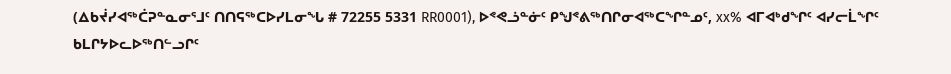(ᐃᑲᔫᓯᐊᖅᑖᕈᓐᓇᓂᕐᒧᑦ ᑎᑎᕋᖅᑕᐅᓯᒪᓂᖓ # 72255 5331 RR0001), ᐅᕝᕙᓘᓐᓃᑦ ᑭᖑᕝᕕᖅᑎᒋᓂᐊᖅᑕᖏᓐᓄᑦ, xx% ᐊᒥᐊᒃᑯᖏᑦ ᐊᓯᓕᒫᖏᑦ ᑲᒪᒋᔭᐅᓚᐅᖅᑎᓪᓗᒋᑦ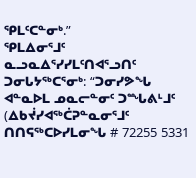ᕿᒪᑦᑕᓐᓂᒃ.”
ᕿᒪᐃᓂᕐᒧᑦ ᓇᓗᓇᐃᕐᓯᓯᒪᑦᑎᐊᕐᓗᑎᑦ ᑐᓂᒐᔭᖅᑕᕐᓂᒃ: “ᑐᓂᓯᕗᖓ ᐊᓐᓇᐅᒪ ᓄᓇᓕᓐᓂᑦ ᑐᙵᕕᒻᒧᑦ (ᐃᑲᔫᓯᐊᖅᑖᕈᓐᓇᓂᕐᒧᑦ ᑎᑎᕋᖅᑕᐅᓯᒪᓂᖓ # 72255 5331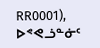RR0001), ᐅᕝᕙᓘᓐᓃᑦ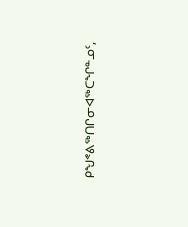ᑭᖑᕝᕕᖅᑎᒋᓂᐊᖅᑕᖏᓐᓄᑦ,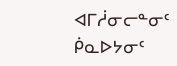ᐊᒥᓲᓂᓕᓐᓂᑦ ᑮᓇᐅᔭᓂᑦ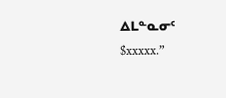ᐃᒪᓐᓇᓂᑦ $xxxxx.”